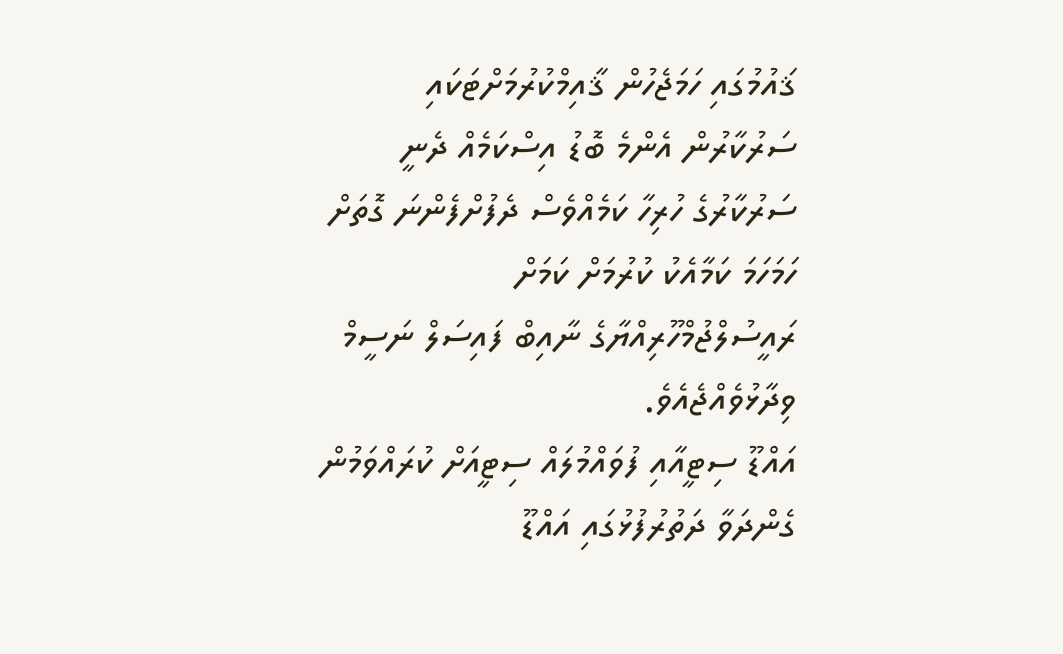ޤައުމުގައި ހަމަޖެހުން ޤާއިމްކުރުމަށްޓަކައި ސަރުކާރުން އެންމެ ބޮޑު އިސްކަމެއް ދެނީ ސަރުކާރުގެ ހުރިހާ ކަމެއްވެސް ދެފުށްފެންނަ ގޮތަށް ހަމަހަމަ ކަމާއެކު ކުރުމަށް ކަމަށް ރައީސުލްޖުމްހޫރިއްޔާގެ ނާއިބް ފައިސަލް ނަސީމް ވިދާޅުވެއްޖެއެވެ.
އައްޑޫ ސިޓީއާއި ފުވައްމުލައް ސިޓީއަށް ކުރައްވަމުން ގެންދަވާ ދަތުރުފުޅުގައި އައްޑޫ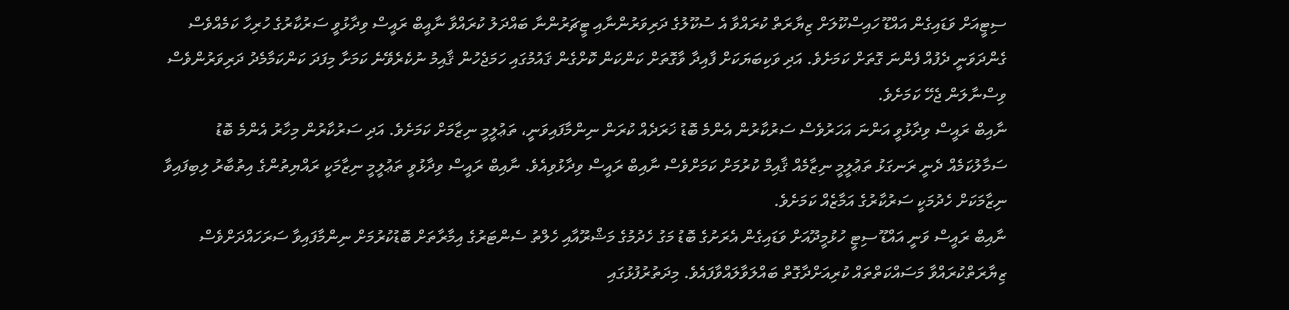ސިޓީއަށް ވަޑައިގެން އައްޑޫ ހައިސްކޫލަށް ޒިޔާރަތް ކުރައްވާ އެ ސުކޫލުގެ ދަރިވަރުންނާއި ޓީޗަރުންނާ ބައްދަލު ކުރައްވާ ނާއީބް ރައީސް ވިދާޅުވީ ސަރުކާރުގެ ހުރިހާ ކަމެއްވެސް ގެންދަވަނީ ދެފުއް ފެންނަ ގޮތަށް ކަމަށެވެ. އަދި ވަކިބަޔަކަށް ފާއިދާ ވާގޮތަށް ކަންކަން ކޮށްގެން ޤައުމުގައި ހަމަޖެހުން ޤާއިމު ނުކެރެވޭނެ ކަމަށާ މިފަދަ ކަންކަމާމެދު ދަރިވަރުންވެސް ވިސްނާލަން ޖެހޭ ކަމަށެވެ.
ނާއިބް ރައީސް ވިދާޅުވީ އަންނަ އަހަރުވެސް ސަރުކާރުން އެންމެ ބޮޑު ޚަރަދެއް ކުރަން ނިންމާފައިވަނީ، ތަޢުލީމީ ނިޒާމަށް ކަމަށެވެ. އަދި ސަރުކާރުން މިހާރު އެންމެ ބޮޑު ސަމާލުކަމެއް ދެނީ ރަނގަޅު ތަޢުލީމީ ނިޒާމެއް ޤާއިމް ކުރުމަށް ކަމަށްވެސް ނާއިބް ރައީސް ވިދާޅުވިއެވެ. ނާއިބް ރައީސް ވިދާޅުވީ ތަޢުލީމީ ނިޒާމަކީ ރައްޔިތުންގެ އިތުބާރު ލިބިފައިވާ ނިޒާމަކަށް ހެދުމަކީ ސަރުކާރުގެ އަމާޒެއް ކަމަށެވެ.
ނާއިބް ރައީސް ވަނީ އައްޑޫ ސިޓީ ހުޅުމީދޫއަށް ވަޑައިގެން އެރަށުގެ ބޮޑު މަގު ހެދުމުގެ މަޝްރޫއާއި ހެލްތު ސެންޓަރުގެ އިމާރާތަށް ބޮޑުކުރުމަށް ނިންމާފައިވާ ސަރަހައްދަށްވެސް ޒިޔާރަތްކުރައްވާ މަސައްކަތްތައް ކުރިއަށްދާގޮތް ބައްލަވާލައްވާފައެވެ. މިދަތުރުފުޅުގައި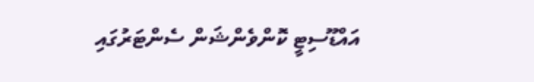އައްޑޫސިޓީ ކޮންވެންޝަން ސެންޓަރުގައި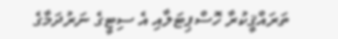ތަރައްޤީކުރާ ހޮސްޕިޓަލާއި އެ ސިޓީގެ ނަރުދަމާގެ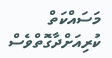މަސައްކަތް ކުރިއަށްދާގޮތްވެސް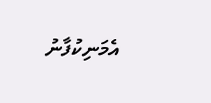އެމަނިކުފާނު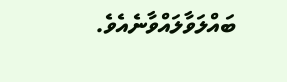ބައްލަވާލައްވާނެއެވެ.